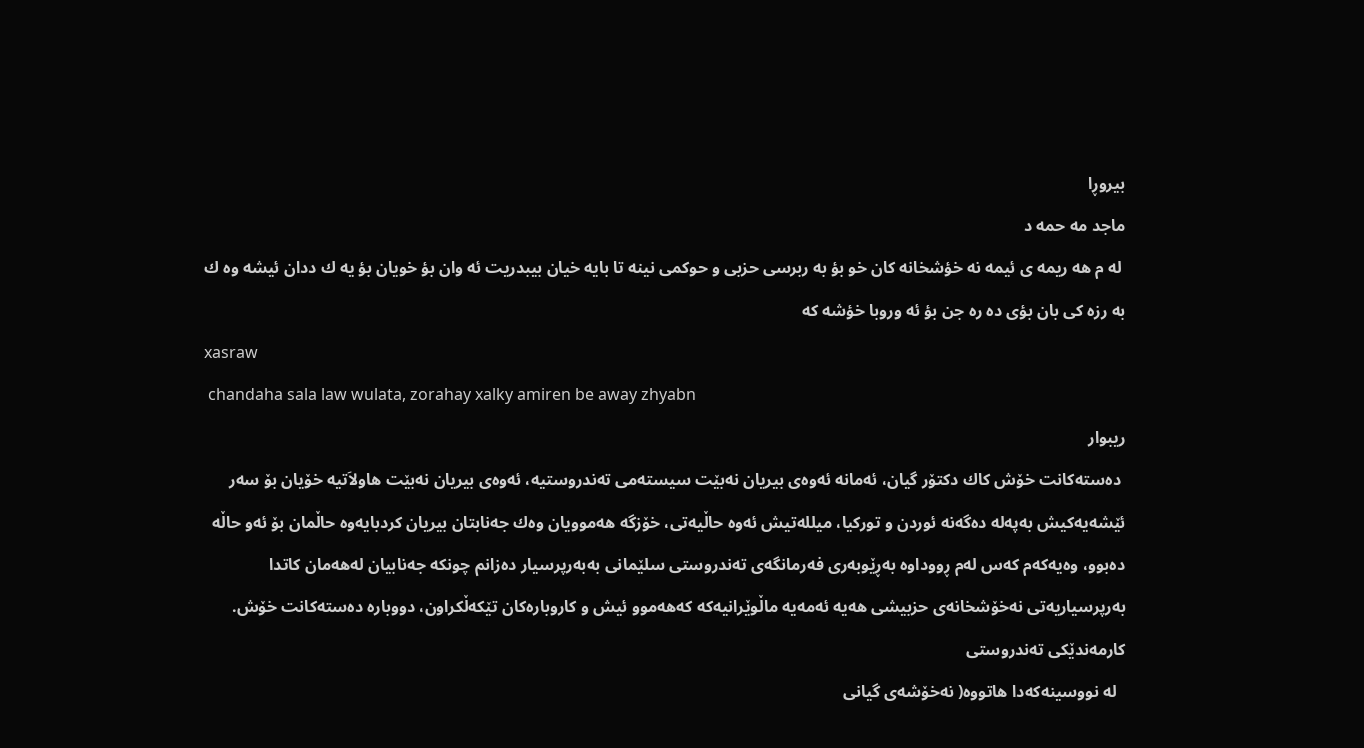بیروڕا
ماجد مه حمه د
 له م هه ريمه ى ئيمه نه خؤشخانه كان خو بؤ به ربرسى حزبى و حوكمى نينه تا بايه خيان بيبدريت ئه وان بؤ خويان بؤ يه ك ددان ئيشه وه ك به رزه كى بان بؤى ده ره جن بؤ ئه وروبا خؤشه كه
xasraw
 chandaha sala law wulata, zorahay xalky amiren be away zhyabn
ريبوار
 ده‌سته‌كانت خۆش كاك دكتۆر گیان، ئه‌مانه‌ ئه‌وه‌ی‌ بیریان نه‌بێت سیسته‌می‌ ته‌ندروستیه‌، ئه‌وه‌ی‌ بیریان نه‌بێت هاولاَتیه‌ خۆیان بۆ سه‌ر ئێشه‌یه‌كیش به‌په‌له‌ ده‌گه‌نه‌ ئوردن و توركیا، میلله‌تیش ئه‌وه‌ حاڵیه‌تی‌، خۆزگه‌ هه‌موویان وه‌ك جه‌نابتان بیریان كردبایه‌وه‌ حاڵمان بۆ ئه‌و حاڵه‌ ده‌بوو، وه‌یه‌كه‌م كه‌س له‌م ڕووداوه‌ به‌ڕێوبه‌ری‌ فه‌رمانگه‌ی‌ ته‌ندروستی‌ سلێمانی‌ به‌به‌رپرسیار ده‌زانم چونكه‌ جه‌نابیان له‌هه‌مان كاتدا به‌رپرسیاریه‌تی‌ نه‌خۆشخانه‌ی‌ حزبیشی‌ هه‌یه‌ ئه‌مه‌یه‌ ماڵوێرانیه‌كه‌ كه‌هه‌موو ئیش و كاروباره‌كان تێكه‌ڵكراون، دووباره‌ ده‌سته‌كانت خۆش.
کارمه‌ندێکی ته‌ندروستی
  له‌ نووسینه‌که‌دا هاتووه‌( نه‌خۆشه‌ی‌ گیانی‌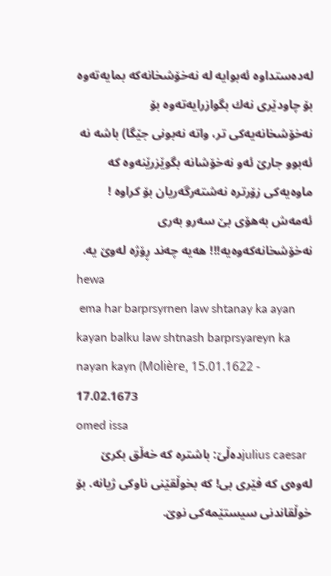له‌ده‌ستداوه‌ ئه‌بوایه‌ له ‌نه‌خۆشخانه‌كه‌ بمایه‌ته‌وه‌ بۆ چاودێری نه‌ك بگوازرایه‌ته‌وه‌ بۆ نه‌خۆشخانه‌یه‌كی‌ تر، واته‌ نه‌بونی‌ جێگا) باشه‌ نه‌ ئه‌بوو جارێ ئه‌و نه‌خۆشانه‌ بگوێزرێنه‌وه‌ که‌ ماوه‌یه‌کی زۆرتره‌ نه‌شته‌رگه‌ریان بۆ کراوه‌ ! ئه‌مه‌ش به‌هۆی بێ سه‌رو به‌ری نه‌خۆشخانه‌که‌وه‌یه‌!!! هه‌یه‌ چه‌ند ڕۆژه‌ له‌وێ یه‌.
hewa
 ema har barprsyrnen law shtanay ka ayan kayan balku law shtnash barprsyareyn ka nayan kayn (Molière, 15.01.1622 - 17.02.1673
omed issa
  julius caesarدەڵێ: باشترە کە خەڵق بکرێ لەوەی کە فێری بی! کە بخوڵقێنی ناوکی ژیانە. بۆ خوڵقاندنی سیستێمەکی نوێ.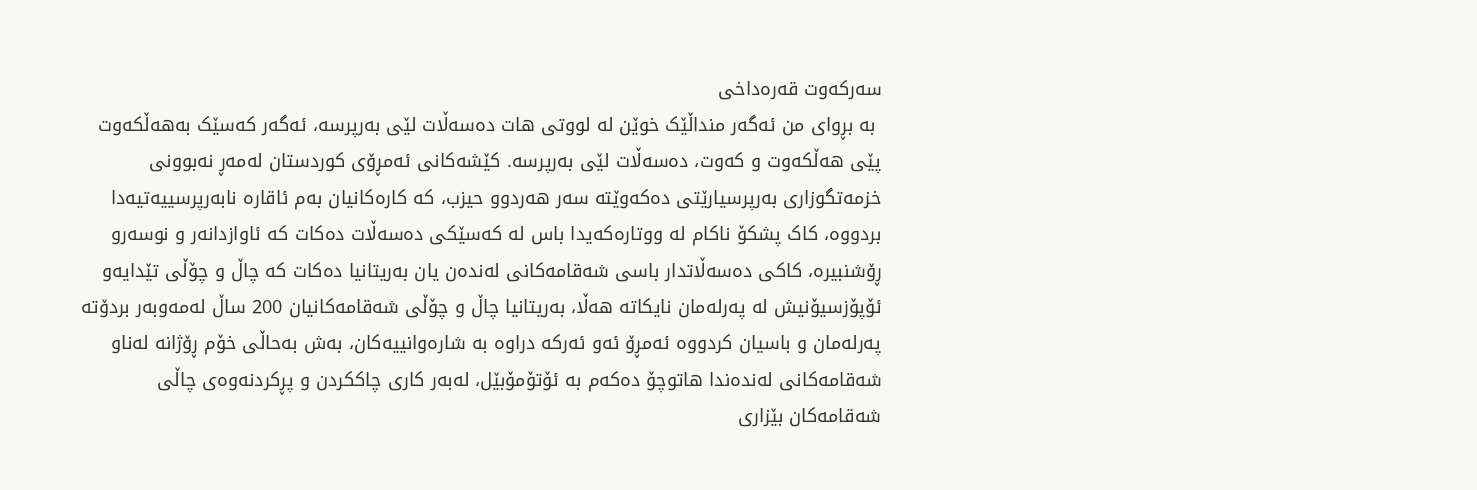سه‌رکه‌وت قه‌ره‌داخی
 به‌ بڕوای من ئه‌گه‌ر منداڵێک خوێن له‌ لووتی هات ده‌سه‌ڵات لێی به‌رپرسه‌، ئه‌گه‌ر که‌سێک به‌هه‌ڵکه‌وت پێی هه‌ڵکه‌وت و که‌وت، ده‌سه‌ڵات لێی به‌رپرسه‌. کێشه‌کانی ئه‌مڕۆی کوردستان له‌مه‌ڕ نه‌بوونی خزمه‌تگوزاری به‌رپرسیارێتی ده‌که‌وێته‌ سه‌ر هه‌ردوو حیزب، که‌ کاره‌کانیان به‌م ئاقاره‌ نابه‌رپرسییه‌تیه‌دا بردووه‌، کاک پشکۆ ناکام له‌ ووتاره‌که‌یدا باس له‌ که‌سێکی ده‌سه‌ڵات ده‌کات که‌ ئاوازدانه‌ر و نوسه‌رو ڕۆشنبیره‌، کاکی ده‌سه‌ڵاتدار باسی شه‌قامه‌کانی له‌نده‌ن یان به‌ریتانیا ده‌کات که‌ چاڵ و چۆڵی تێدایه‌و ئۆپۆزسیۆنیش له‌ په‌رله‌مان نایکاته‌ هه‌ڵا، به‌ریتانیا چاڵ و چۆڵی شه‌قامه‌کانیان 200 ساڵ له‌مه‌وبه‌ر بردۆته‌ په‌رله‌مان و باسیان کردووه‌ ئه‌مڕۆ ئه‌و ئه‌رکه‌ دراوه‌ به‌ شاره‌وانییه‌کان، به‌ش به‌حاڵی خۆم ڕۆژانه‌ له‌ناو شه‌قامه‌کانی له‌نده‌ندا هاتوچۆ ده‌که‌م به‌ ئۆتۆمۆبێل، له‌به‌ر کاری چاککردن و پڕکردنه‌وه‌ی چاڵی شه‌قامه‌کان بێزاری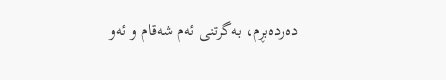ده‌رده‌بڕم، به‌گرتنی ئه‌م شه‌قام و ئه‌و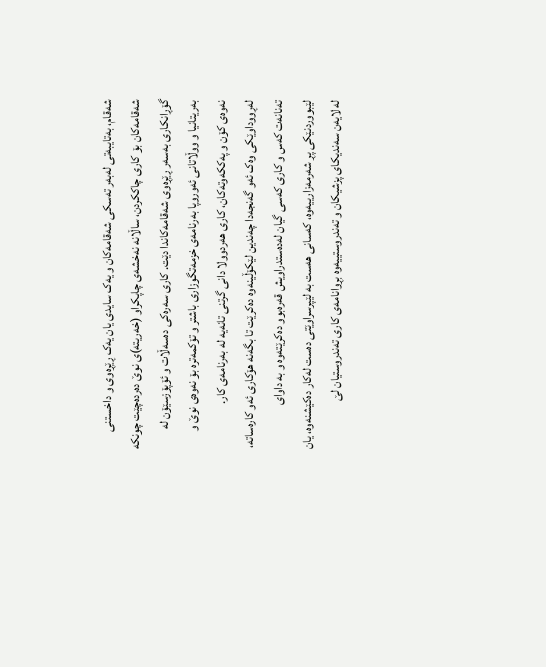شه‌قام، به‌تایبه‌تی له‌به‌ر ته‌سکی شه‌قامه‌کان و یه‌ک سایدی یان یه‌ک ڕێڕه‌وی و داخستنی شه‌قامه‌کان بۆ کاری چاککردن، ساڵانه‌ نه‌خشه‌ی چاپکراو (خه‌ریته‌)ی نوێ ده‌رده‌چێت چونکه‌ گۆڕانکاری به‌سه‌ر ڕێڕه‌وی شه‌قامه‌کاندا دێت. کاری سه‌ره‌کی ده‌سه‌ڵات و ئۆپۆزسێۆن له‌ به‌ریتانیا و ووڵاتانی ئه‌وروپا به‌رنامه‌ی خزمه‌تگوزاری باشتر و تۆکمه‌تره‌ بۆ نه‌وه‌ی نوێ و نه‌وه‌ی کۆن و په‌ککه‌وته‌کان، کاری هه‌ردوولا دانی گرتنی تانه‌یه‌ له‌ به‌رنامه‌ی کار. له‌ڕووداوێکی وه‌ک ئه‌و گه‌نجه‌دا چه‌ندین لێکۆڵینه‌وه‌ ده‌کرێت تا بگه‌نه‌ هۆکاری ئه‌و کاره‌ساته‌، ته‌نانه‌ت که‌س و کاری که‌سی گیان له‌ده‌ستدراویش قه‌ره‌بوو ده‌کرێته‌وه‌ و به‌ داوای لێبووردنێکی پڕ شه‌رمه‌زارییه‌وه‌، که‌سانی هه‌ست به‌ لێپرسراوێتی ده‌ست له‌کار ده‌کێشنه‌وه‌، یان له‌ لایه‌ن سه‌ندیکای پزشیکان و ته‌ندروستییه‌وه‌ بڕوانامه‌ی کاری ته‌ندروستیان لێ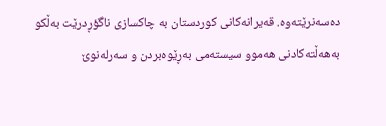ده‌سه‌نرێته‌وه‌. قه‌یرانه‌کانی کوردستان به‌ چاکسازی ناگؤڕدرێت به‌ڵکو به‌هه‌ڵته‌کادنی هه‌موو سیسته‌می به‌ڕێوه‌بردن و سه‌رله‌نوێ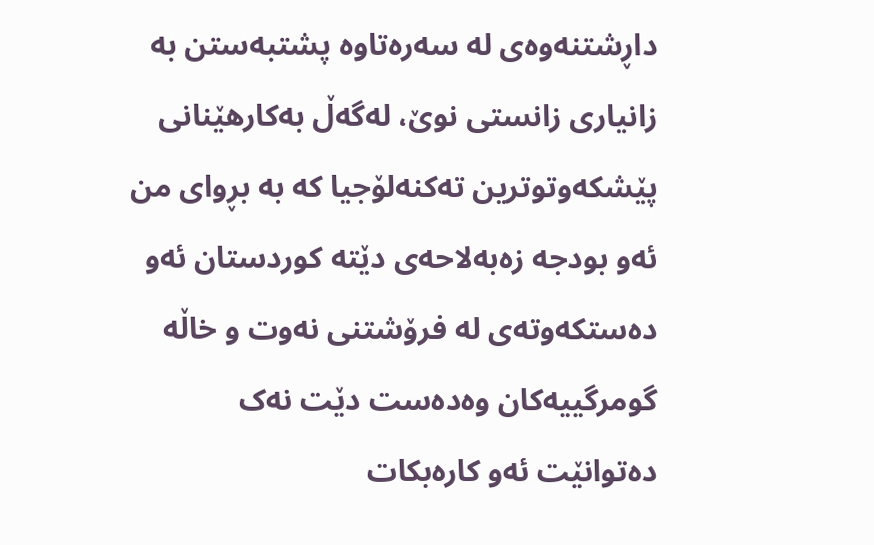داڕشتنه‌وه‌ی له سه‌ره‌تاوه‌ پشتبه‌ستن به‌ زانیاری زانستی نوێ، له‌گه‌ڵ به‌کارهێنانی پێشکه‌وتوترین ته‌کنه‌لۆجیا که‌ به‌ بڕوای من ئه‌و بودجه‌ زه‌به‌لاحه‌ی دێته‌ کوردستان ئه‌و ده‌ستکه‌وته‌ی له‌ فرۆشتنی نه‌وت و خاڵه‌ گومرگییه‌کان وه‌ده‌ست دێت نه‌ک ده‌توانێت ئه‌و کاره‌بکات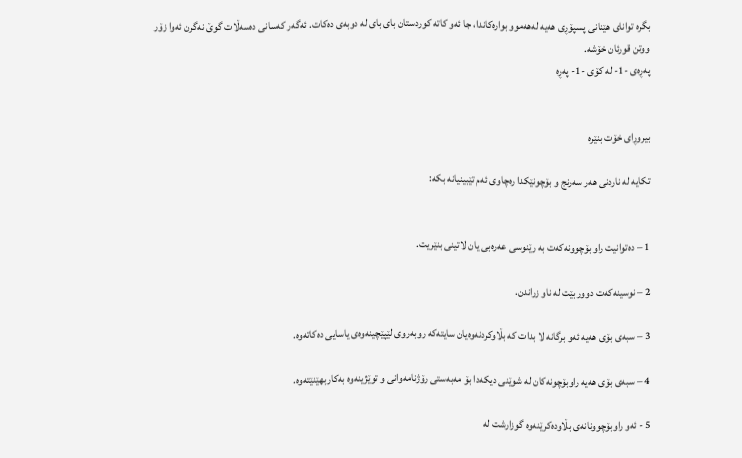بگره‌ توانای هێنانی پسپۆڕی هه‌یه‌ له‌هه‌موو بواره‌کاندا، جا ئه‌و کاته‌ کوردستان بای بای له‌ دوبه‌ی ده‌کات. ئه‌گه‌ر که‌سانی ده‌سه‌ڵات گوێ نه‌گرن ئه‌وا زۆر ووتن قورئان خۆشه‌.
په‌ڕه‌ی -1- له‌ کۆی -1- په‌ڕه‌


بیروڕای خۆت بنێره‌

تکایه‌ له‌ ناردنی هه‌ر سه‌رنج و بۆچونێکدا ره‌چاوی ئه‌م تێبینیانه‌ بکه‌:


1 – ده‌توانیت راو بۆچوونه‌که‌ت به‌ رێنوسی عه‌ره‌بی یان لاتینی بنێریت.

2 – نوسینه‌که‌ت دووربێت له‌ ناو زراندن.

3 – سبه‌ی بۆی هه‌یه‌ ئه‌و برگانه‌ لا بدات که‌ بڵاوکردنه‌وه‌یان سایته‌که‌ روبه‌روی لێپێچینه‌وه‌ی یاسایی ده‌کاته‌وه‌.

4 – سبه‌ی بۆی هه‌یه‌ راوبۆچونه‌کان له‌ شوێنی دیکه‌دا بۆ مه‌به‌ستی رۆژنامه‌وانی و توێژینه‌وه‌ به‌کاربهێنێته‌وه‌.

5 - ئه‌و راوبۆچوونانه‌ی بڵاوده‌کرێنه‌وه‌ گوزارشت له‌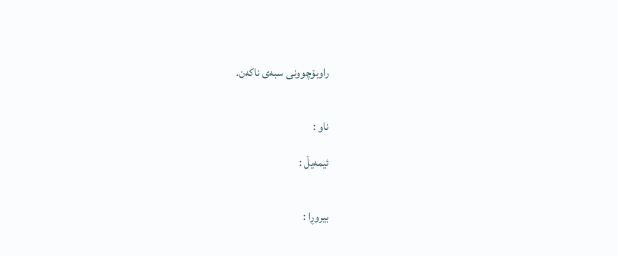راوبۆچوونی سبه‌ی ناکه‌ن.


ناو :

ئیمه‌یڵ :


بیروڕا :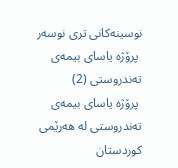نوسینه‌کانی تری نوسه‌ر
 پرۆژه‌ یاسای‌ بیمه‌ی‌ ته‌ندروستی‌ (2)
 پرۆژه‌ یاسای‌ بیمه‌ی‌ ته‌ندروستی‌ له‌ هه‌رێمی‌ كوردستان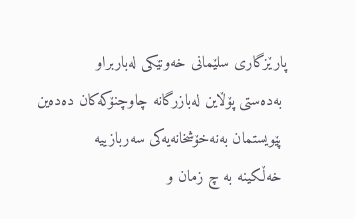پارێزگاری‌ سلێمانی‌ خه‌ونێكی‌ له‌باربراو
 به‌ده‌ستی‌ پۆڵاین له‌بازرگانه‌ چاوچنۆكه‌كان ده‌ده‌ین
 پێویستمان به‌نه‌خۆشخانه‌یه‌كی‌ سه‌ربازییه‌
 خه‌ڵكینه به‌ چ زمان و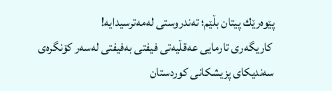پێوه‌رێك پیتان بڵێم؛ ته‌ندروستی‌ له‌مه‌ترسیدایه‌!
 كاریگه‌ری‌ تارمایی‌ عه‌قڵیه‌تی‌ فیفتی‌ به‌فیفتی‌ له‌سه‌ر كۆنگره‌ی‌ سه‌ندیكای‌ پزیشكانی‌ كوردستان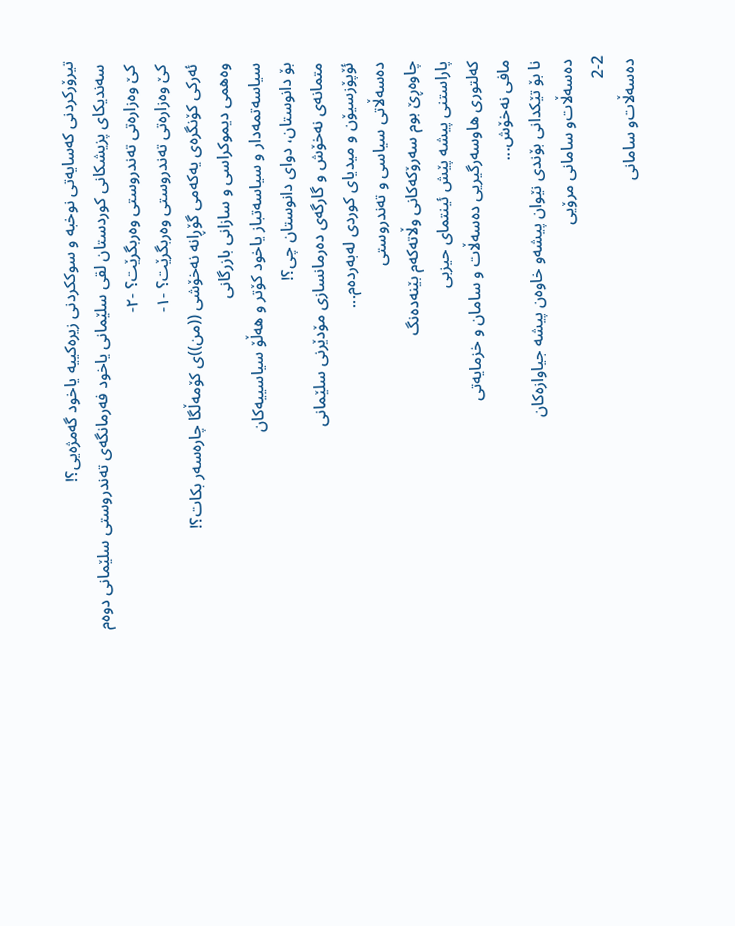تیرۆركردنی‌ كه‌سایه‌تی‌ نوخبه ‌و سوككردنی‌ زیره‌كییه‌ یاخود گه‌مژه‌یی‌؟!
 سه‌ندیكای‌ پزیشكانی‌ كوردستان لقی‌ سلێمانی‌ یاخود فه‌رمانگه‌ی‌ ته‌ندروستی‌ سلێمانی‌ دوه‌م
 کێ وەزارەتی تەندروستی وەربگرێت؟ -٢-
 کێ وەزارەتی تەندروستی وەربگرێت؟ -١-
 ئه‌ركی‌ كۆنگره‌ی یه‌كه‌می‌ گۆڕانه‌ نه‌خۆشی‌ ((من))ی‌ كۆمه‌ڵگا چاره‌سه‌ر بكات؟!
 وه‌همی‌ دیموكراسی‌ و سازانی‌ بازرگانی‌
 سیاسه‌تمه‌دار و سیاسه‌تباز یاخود كۆتر و هه‌ڵۆ سیاسییه‌كان
 بۆ دانوستان، دوای دانوستان چی؟!
 متمانه‌ی‌ نه‌خۆش و گارگه‌ی‌ ده‌رمانسازی‌ مۆدێرنی‌ سلێمانی‌
 ئۆپۆزسیۆن و میدیای‌ كوردی‌ له‌به‌رده‌م...
 ده‌سه‌ڵاتی‌ سیاسی‌ و ته‌ندروستی‌
 چاوەڕێ بوم سەرۆكەكانی وڵاتەكەم بێنەدەنگ
 پاراستنی‌ پیشه‌ پێش ئینتمای‌ حیزبی‌
 كه‌لتوری‌ هاوسه‌رگیریی‌ ده‌سه‌ڵات ‌و سامان ‌و خزمایه‌تی‌
 مافی‌ نه‌خۆش...
 نا بۆ تێكدانی‌ بۆندی‌ نێوان پیشه‌‌و خاوه‌ن پیشه‌ جیاوازه‌كان
 ده‌سه‌ڵات‌و سامانی‌ مرۆیی‌
2-2
 ده‌سه‌ڵات‌و سامانی‌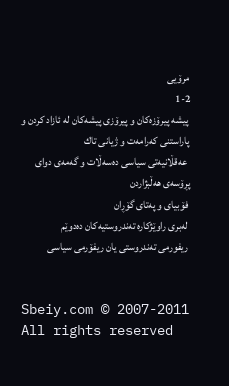مرۆیی‌
1-2
 پیشه‌ پیرۆزه‌كان و پیرۆزی‌ پیشه‌كان له‌ ئازاد كردن و پاراستنی‌ كه‌رامه‌ت و ژیانی‌ تاك
 عه‌قڵانیه‌تی‌ سیاسی‌ ده‌سه‌ڵات و گه‌مه‌ی‌ دوای‌ پڕۆسه‌ی‌ هه‌ڵبژاردن
 فۆبیای‌ و په‌تای‌ گۆڕان
 له‌بری‌ راوێژكاره‌ ته‌ندروستیه‌كان ده‌دوێم
 ریفورمی‌ ته‌ندروستی‌ یان ریفۆرمی‌ سیاسی‌


Sbeiy.com © 2007-2011 All rights reserved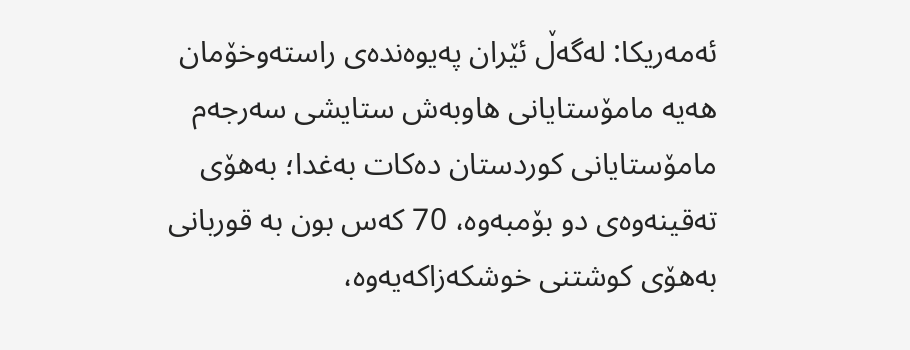ئه‌مه‌ریكا: له‌گه‌ڵ ئێران په‌یوه‌نده‌ی‌ راسته‌وخۆمان هه‌یه‌ مامۆستایانی هاوبه‌ش ستایشی سه‌رجه‌م مامۆستایانی‌ كوردستان ده‌كات به‌غدا؛ به‌هۆی ته‌قینه‌وه‌ی دو بۆمبه‌وه، 70 كه‌س بون به‌ قوربانی‌ به‌هۆی‌ كوشتنی‌ خوشكه‌زاكه‌یه‌وه‌،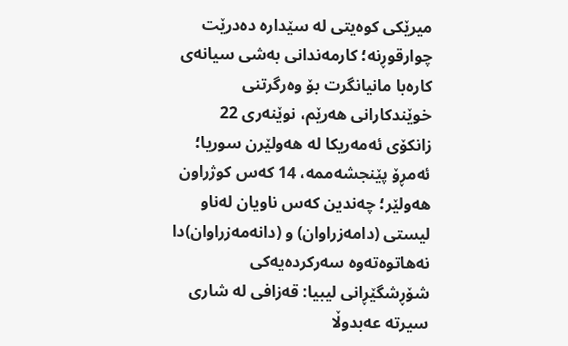میرێكی كوه‌یتی‌ له‌ سێداره‌ ده‌درێت چوارقوڕنه‌؛ كارمه‌ندانی به‌شی سیانه‌ی كاره‌با مانیانگرت بۆ وه‌رگرتنی خوێندكارانی هه‌رێم، نوێنه‌ری‌ 22 زانكۆی‌ ئه‌مه‌ریكا له‌ هه‌ولێرن سوریا؛ ئه‌مڕۆ پێنجشه‌ممه‌، 14 كه‌س كوژراون هه‌ولێر؛ چه‌ندین كه‌س ناویان له‌ناو ليستى (دامه‌زراوان) و (دانه‌مه‌زراوان)دا نه‌هاتوه‌ته‌وه‌ سه‌ركرده‌یه‌كی شۆڕشگێڕانی‌ لیبیا: قه‌زافی له‌ شاری‌ سیرته‌ عه‌بدوڵا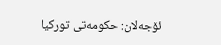ئۆجه‌لان: حكومه‌تی‌ توركیا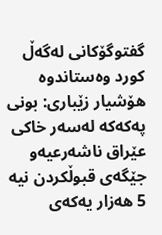گفتوگۆكانی‌ له‌گه‌ڵ كورد وه‌ستاندوه‌ هۆشیار زێباری‌: بونی په‌كه‌كه‌ له‌سه‌ر خاكی عێراق ناشه‌رعیه‌و جێگه‌ی‌ قبوڵكردن نیه‌ 5 هه‌زار یه‌كه‌ی‌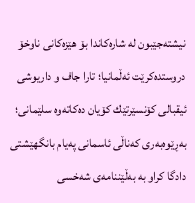نیشته‌جێبون له‌ شاره‌كاندا بۆ هێزه‌كانی ناوخۆ دروستده‌كرێت ئه‌ڵمانیا؛ تارا جاف و داریوشی‌ ئیقبالی‌ كۆنسێرتێك كۆیان ده‌كاته‌وه‌ سلێمانی؛ به‌ڕێوه‌به‌ری كه‌ناڵی ئاسمانی په‌یام بانگهێشتی دادگا کراو به‌ به‌ڵێننامه‌ی شه‌خسی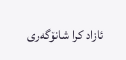ئازاد کرا شانۆگه‌ری‌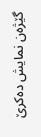گێژه‌ن نمایش ده‌كرێ